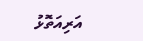އަރިއަތޮޅު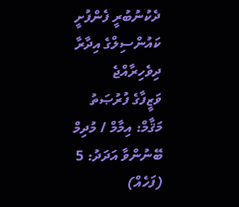ދެކުނުބުރީ ފެންފުށީ ކައުންސިލްގެ އިދާރާ
ދިވެހިރާއްޖެ
ވަޒީފާގެ ފުރުޞަތު
މަޤާމް: އިމާމް / މުދިމް
ބޭނުންވާ އަދަދު: 5 (ފަހެއް)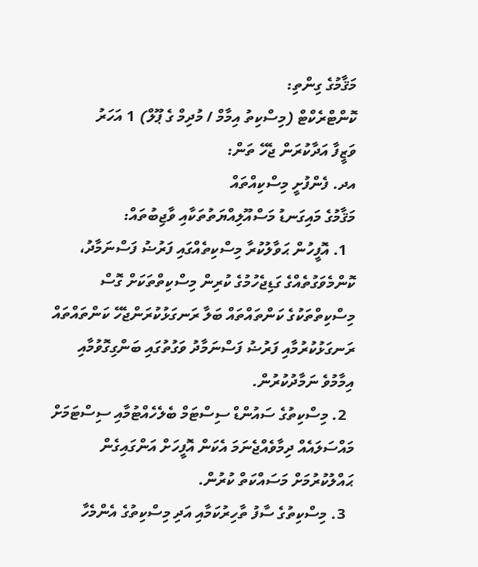މަޤާމުގެ ގިންތި:
ކޮންޓްރެކްޓް (މިސްކިތު އިމާމް / މުދިމް ގެ ޕޫލް) 1 އަހަރު
ވަޒީފާ އަދާކުރަން ޖެހޭ ތަން:
އދ. ފެންފުށީ މިސްކިއްތައް
މަޤާމުގެ މައިގަނޑު މަސްއޫލިއްޔަތުތަކާއި ވާޖިބުތައް:
  1. އޮފީހުން ޙަވާލުކުރާ މިސްކިތެއްގައި ފަރުޟު ފަސްނަމާދު، ކޮންމެވަގުތެއްގެ ގަޑިޖެހުމުގެ ކުރިން މިސްކިތްތަކަށް ގޮސް މިސްކިތްތަކުގެ ކަންތައްތައް ބަލާ ރަނގަޅުކުރަންޖެހޭ ކަންތައްތައް ރަނގަޅުކުރުމާއި ފަރުޟު ފަސްނަމާދު ވަގުތުގައި ބަންގިގޮވުމާއި އިމާމުވެ ނަމާދުކުރުން.
  2. މިސްކިތުގެ ސައުންޑް ސިސްޓަމް ބެލެހެއްޓުމާއި ސިސްޓަމަށް މައްސަލައެއް ދިމާވެއްޖެނަމަ އެކަން އޮފީހަށް އަންގައިގެން ޙައްލުކުރުމަށް މަސައްކަތް ކުރުން.
  3. މިސްކިތުގެ ސާފު ތާހިރުކަމާއި އަދި މިސްކިތުގެ އެންމެހާ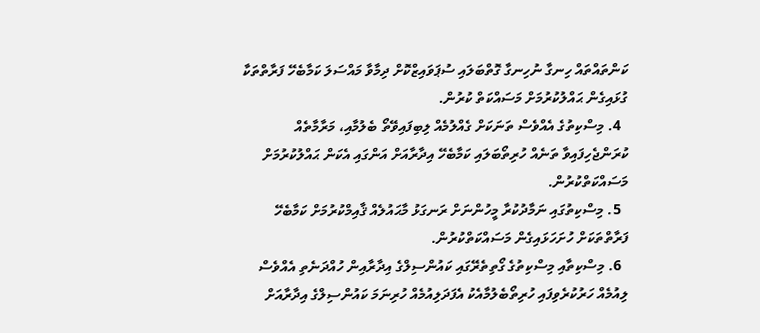ކަންތައްތައް ހިނގާ ނުހިނގާ ގޮތްބަލައި ސުޕަވައިޒްކޮށް ދިމާވާ މައްސަލަ ކަމާބެހޭ ފަރާތްތަކާ ގުޅައިގެން ޙައްލުކުރުމަށް މަސައްކަތް ކުރުން.
  4. މިސްކިތުގެ އެއްވެސް ތަނަކަށް ގެއްލުމެއް ލިބިފައިވޭތޯ ބެލުމާއި، މަރާމާތެއް ކުރަންޖެހިފައިވާ ތަނެއް ހުރިތޯބަލައި ކަމާބެހޭ އިދާރާއަށް އަންގައި އެކަން ޙައްލުކުރުމަށް މަސައްކަތްކުރުން.
  5. މިސްކިތުގައި ނަމާދުކުރާ މީހުންނަށް ރަނގަޅު މާޙައުލެއް ޤާއިމްކުރުމަށް ކަމާބެހޭ ފަރާތްތަކަށް ހުށަހަޅައިގެން މަސައްކަތްކުރުން.
  6. މިސްކިތާއި މިސްކިތުގެ ގޯތިތެރޭގައި ކައުންސިލްގެ އިދާރާއިން ހުއްދަނެތި އެއްވެސް ލިއުމެއް ހަރުކުރެވިފައި ހުރިތޯބެލުމާއެކު އެފަދަލިއުމެއް ހުރިނަމަ ކައުންސިލްގެ އިދާރާއަށް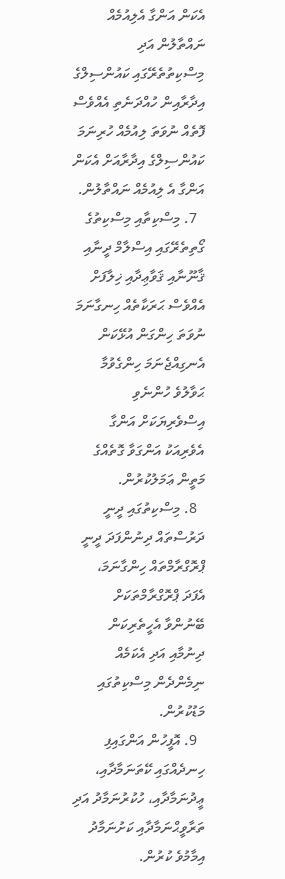އެކަން އަންގާ އެލިއުމެއް ނައްތާލުން އަދި މިސްކިތުތެރޭގައި ކައުންސިލްގެ އިދާރާއިން ހުއްދަނެތި އެއްވެސް ފޮތެއް ނުވަތަ ލިއުމެއް ހުރިނަމަ ކައުންސިލްގެ އިދާރާއަށް އެކަން އަންގާ އެ ލިއުމެއް ނައްތާލުން.
  7. މިސްކިތާއި މިސްކިތުގެ ގޯތިތެރޭގައި އިސްލާމް ދީނާއި ޤާނޫނާއި ޤަވާޢިދާއި ޚިލާފަށް އެއްވެސް ޙަރަކާތެއް ހިނގާނަމަ ނުވަތަ ހިންގަން އުޅޭކަން އެނގިއްޖެނަމަ ހިންގެވުމާ ޙަވާލުވެ ހުންނެވި އިސްވެރިޔަކަށް އަންގާ އެވެރިއަކު އަންގަވާ ގޮތެއްގެ މަތީން ޢަމަލުކުރުން.
  8. މިސްކިތުގައި ދީނީ ދަރުސްތައް ދިނުންފަދަ ދީނީ ޕްރޮގްރާމްތައް ހިންގާނަމަ، އެފަދަ ޕްރޮގްރާމްތަކަށް ބޭނުންވާ އެހީތެރިކަން ދިނުމާއި އަދި އެކަމެއް ނިމެންދެން މިސްކިތުގައި މަޑުކުރުން.
  9. އޮފީހުން އަންގައިފި ހިނދެއްގައި ކޭތަނަމާދާއި، ޢީދުނަމާދާއި، ހުކުރުނަމާދު އަދި ތަރާވީޙްނަމާދާއި ކަށުނަމާދު އިމާމުވެ ކުރުން.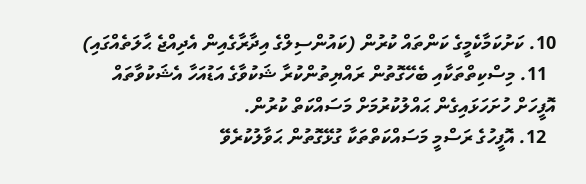10. ކަށުކަމާކެމީގެ ކަންތައް ކުރުން (ކައުންސިލްގެ އިދާރާގެއިން އެދިއްޖެ ޙާލަތެއްގައި)
  11. މިސްކިތްތަކާއި ބެހޭގޮތުން ރައްޔިތުންކުރާ ޝަކުވާގެ އަޑުއަހާ އެޝަކުވާތައް އޮފީހަށް ހުށަހަޅައިގެން ޙައްލުކުރުމަށް މަސައްކަތް ކުރުން.
  12. އޮފީހުގެ ރަސްމީ މަސައްކަތްތަކާ ގުޅޭގޮތުން ޙަވާލުކުރެވޭ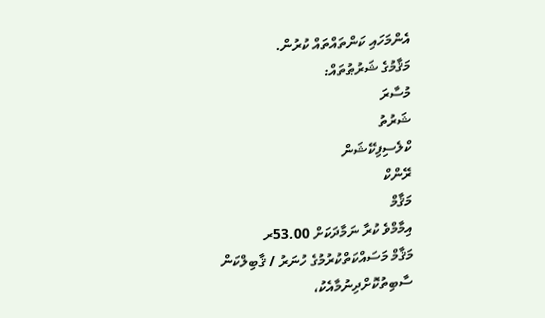އެންމަހައި ކަންތައްތައް ކުރުން.
މަޤާމުގެ ޝަރުޠުތައް:
މުސާރަ
ޝަރުތު
ކްލެސިފިކޭޝަން
ރޭންކް
މަޤާމް
އިމާމްވެ ކުރާ ނަމާދަކަށް 53.00ރ
މަޤާމް މަސައްކަތްކުރުމުގެ ހުނަރު / ޤާބިލްކަން ސާބިތުކޮށްދިނުމާއެކު،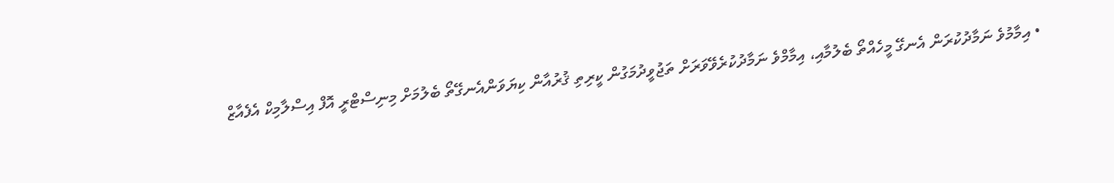• އިމާމުވެ ނަމާދުކުރަން އެނގޭ މީހެއްތޯ ބެލުމާއި، އިމާމްވެ ނަމާދުކުރެވޭވަރަށް ތަޖުވީދުމަގުން ކީރިތި ޤުރުއާން ކިޔަވަންއެނގޭތޯ ބެލުމަށް މިނިސްޓްރީ އޮފް އިސްލާމިކް އެފެއާޒް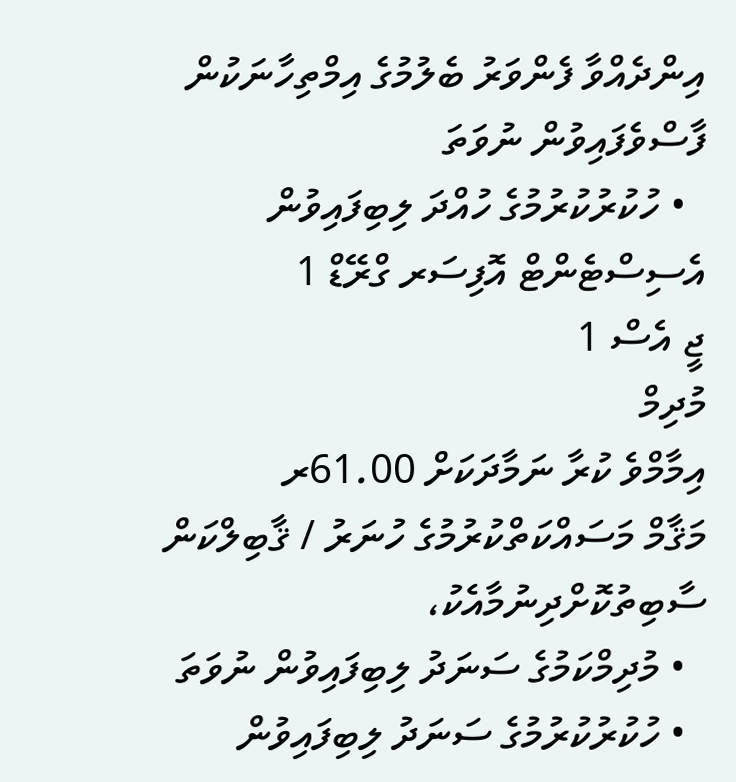އިންދެއްވާ ފެންވަރު ބެލުމުގެ އިމްތިހާނަކުން ފާސްވެފައިވުން ނުވަތަ
  • ހުކުރުކުރުމުގެ ހުއްދަ ލިބިފައިވުން
އެސިސްޓެންޓް އޮފިސަރ ގްރޭޑް 1
ޖީ އެސް 1
މުދިމް
އިމާމްވެ ކުރާ ނަމާދަކަށް 61.00ރ
މަޤާމް މަސައްކަތްކުރުމުގެ ހުނަރު / ޤާބިލްކަން ސާބިތުކޮށްދިނުމާއެކު،
  • މުދިމްކަމުގެ ސަނަދު ލިބިފައިވުން ނުވަތަ
  • ހުކުރުކުރުމުގެ ސަނަދު ލިބިފައިވުން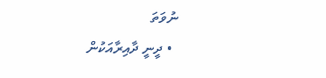ނުވަތަ
  • ދީނީ ދާއިރާއަކުން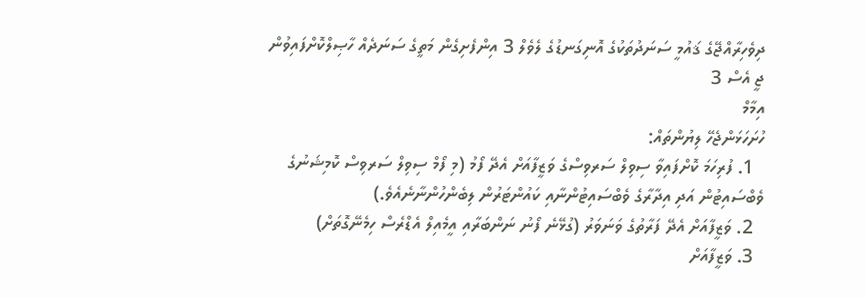ދިވެހިރާއްޖޭގެ ޤައުމީ ސަނަދުތަކުގެ އޮނިގަނޑުގެ ލެވެލް 3 އިންފެށިގެން މަތީގެ ސަނަދެއް ހާޞިލްކޮށްފައިވުން
ޖީ އެސް 3
އިމާމް
ހުށަހަޅަންޖެހޭ ލިޔުންތައް:
  1. ފުރިހަމަ ކޮށްފައިވާ ސިވިލް ސަރވިސްގެ ވަޒީފާއަށް އެދޭ ފޯމު (މި ފޯމް ސިވިލް ސަރވިސް ކޮމިޝަނުގެ ވެބްސައިޓުން އަދި އިދާރާގެ ވެބްސައިޓުންނާއި ކައުންޓަރުން ލިބެންހުންނާނެއެވެ.)
  2. ވަޒީފާއަށް އެދޭ ފަރާތުގެ ވަނަވަރު (ގުޅޭނެ ފޯނު ނަންބަރާއި އީމެއިލް އެޑްރެސް ހިމެނޭގޮތަށް)
  3. ވަޒީފާއަށް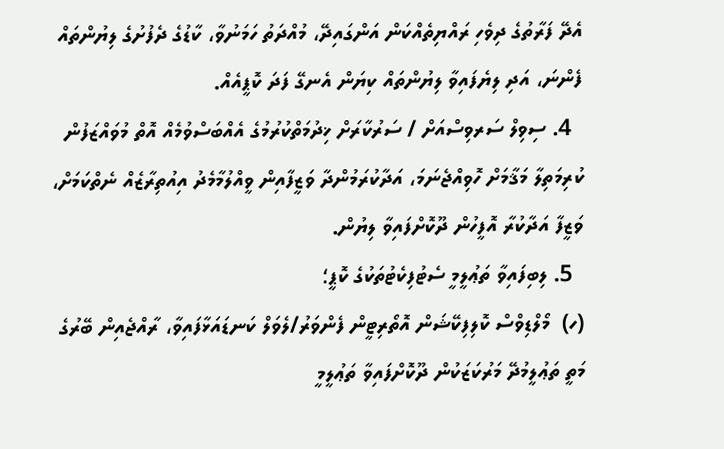އެދޭ ފަރާތުގެ ދިވެހި ރައްޔިތެއްކަން އަންގައިދޭ، މުއްދަތު ހަމަނުވާ، ކާޑުގެ ދެފުށުގެ ލިޔުންތައް ފެންނަ، އަދި ލިޔެފައިވާ ލިޔުންތައް ކިޔަން އެނގޭ ފަދަ ކޮޕީއެއް.
  4. ސިވިލް ސަރވިސްއަށް / ސަރުކާރަށް ޚިދުމަތްކުރުމުގެ އެއްބަސްވުމެއް އޮތް މުވައްޒަފުން ކުރިމަތިލާ މަޤާމަށް ހޮވިއްޖެނަމަ، އަދާކުރަމުންދާ ވަޒީފާއިން ވީއްލުމާމެދު އިއުތިރާޒެއް ނެތްކަމަށް، ވަޒީފާ އަދާކުރާ އޮފީހުން ދޫކޮށްފައިވާ ލިޔުން.
  5. ލިބިފައިވާ ތަޢުލީމީ ސެޓުފިކެޓުތަކުގެ ކޮޕީ؛
(ހ)  މޯލްޑިވްސް ކޮލިފިކޭޝަން އޮތޯރިޓީން ފެންވަރު/ލެވަލް ކަނޑައަޅާފައިވާ، ރާއްޖެއިން ބޭރުގެ މަތީ ތަޢުލީމުދޭ މަރުކަޒަކުން ދޫކޮށްފައިވާ ތަޢުލީމީ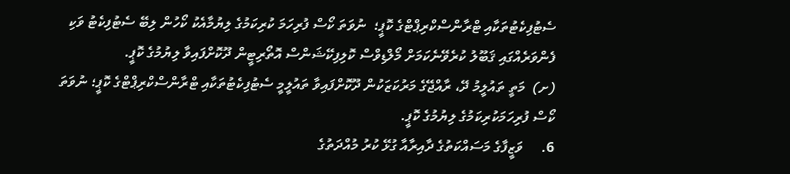ސެޓުފިކެޓުތަކާއި ޓްރާންސްކްރިޕްޓްގެ ކޮޕީ؛  ނުވަތަ ކޯސް ފުރިހަމަ ކުރިކަމުގެ ލިޔުމާއެކު ކޯހުން ލިބޭ ސެޓުފިކެޓު ވަކި ފެންވަރެއްގައި ޤަބޫލު ކުރެވޭނެކަމަށް މޯލްޑިވްސް ކޮލިފިކޭޝަންސް އޮތޯރިޓީން ދޫކޮށްފައިވާ ލިޔުމުގެ ކޮޕީ.
(ށ)  މަތީ ތައުލީމު ދޭ، ރާއްޖޭގެ މަރުކަޒަކުން ދޫކޮށްފައިވާ ތައުލީމީ ސެޓުފިކެޓުތަކާއި ޓްރާންސްކްރިޕްޓްގެ ކޮޕީ؛ ނުވަތަ ކޯސް ފުރިހަމަކުރިކަމުގެ ލިޔުމުގެ ކޮޕީ.
6.     ވަޒީފާގެ މަސައްކަތުގެ ދާއިރާއާ ގުޅޭ ކުރު މުއްދަތުގެ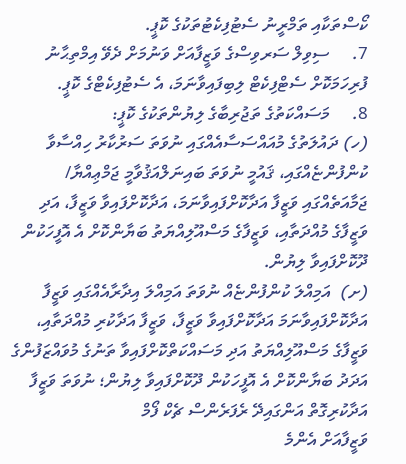ކޯސްތަކާއި ތަމްރީނު ސެޓުފިކެޓުތަކުގެ ކޮޕީ.
7.     ސިވިލް ސަރވިސްގެ ވަޒީފާއަށް ވަނުމަށް ދެވޭ އިމްތިޙާނު ފުރިހަމަކޮށް ސެޓްފިކެޓް ލިބިފައިވާނަމަ، އެ ސެޓުފިކެޓްގެ ކޮޕީ.
8.     މަސައްކަތުގެ ތަޖުރިބާގެ ލިޔުންތަކުގެ ކޮޕީ:
(ހ) ދައުލަތުގެ މުއައްސަސާއެއްގައި ނުވަތަ ސަރުކާރު ހިއްސާވާ ކުންފުންޏެއްގައި، ޤައުމީ ނުވަތަ ބައިނަލްއަޤުވާމީ ޖަމްޢިއްޔާ/ ޖަމާއަތެއްގައި ވަޒީފާ އަދާކޮށްފައިވާނަމަ، އަދާކޮށްފައިވާ ވަޒީފާ، އަދި ވަޒީފާގެ މުއްދަތާއި، ވަޒީފާގެ މަސްއޫލިއްޔަތު ބަޔާންކޮށް އެ އޮފީހަކުން ދޫކޮށްފައިވާ ލިޔުން.
(ށ)  އަމިއްލަ ކުންފުންޏެއް ނުވަތަ އަމިއްލަ އިދާރާއެއްގައި ވަޒީފާ އަދާކޮށްފައިވާނަމަ އަދާކޮށްފައިވާ ވަޒީފާ، ވަޒީފާ އަދާކުރި މުއްދަތާއި، ވަޒީފާގެ މަސްއޫލިއްޔަތު އަދި މަސައްކަތްކޮށްފައިވާ ތަނުގެ މުވައްޒަފުންގެ އަދަދު ބަޔާންކޮށް އެ އޮފީހަކުން ދޫކޮށްފައިވާ ލިޔުން؛ ނުވަތަ ވަޒީފާ އަދާކުރިގޮތް އަންގައިދޭ ރެފަރެންސް ޗެކް ފޯމް
ވަޒީފާއަށް އެންމެ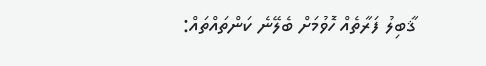ޤާބިލު ފަރާތެއް ހޮވުމަށް ބެލޭނެ ކަންތައްތައް: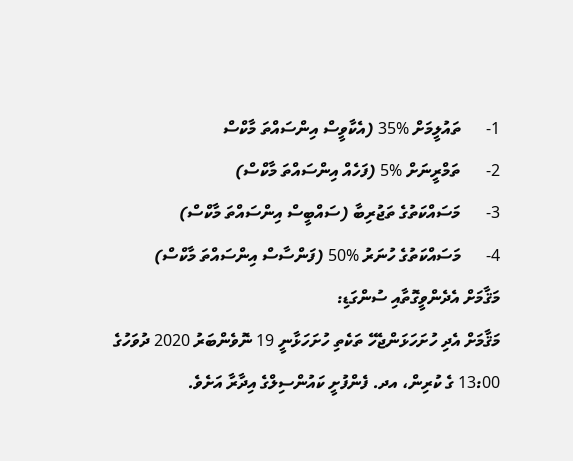1-      ތައުލީމަށް %35 (އެކާވީސް އިންސައްތަ މާކްސް
2-      ތަމްރީނަށް %5 (ފަހެއް އިންސައްތަ މާކްސް)
3-      މަސައްކަތުގެ ތަޖުރިބާ (ސައްބީސް އިންސައްތަ މާކްސް)
4-      މަސައްކަތުގެ ހުނަރު %50 (ފަންސާސް އިންސައްތަ މާކްސް)
މަޤާމަށް އެދެންވީގޮތާއި ސުންގަޑި:
މަޤާމަށް އެދި ހުށަހަޅަންޖެހޭ ތަކެތި ހުށަހަޅާނީ 19 ނޮވެންބަރު 2020 ދުވަހުގެ 13:00 ގެ ކުރިން، އދ. ފެންފުށީ ކައުންސިލްގެ އިދާރާ އަށެވެ.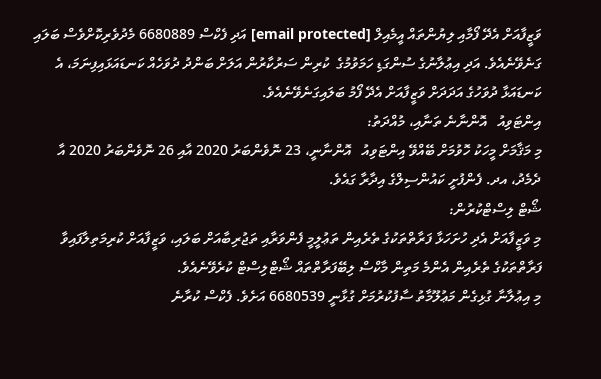ވަޒީފާއަށް އެދޭ ފޯމާއި ލިޔުންތައް އީމެއިލް [email protected] އަދި ފެކްސް 6680889 މެދުވެރިކޮށްވެސް ބަލައި ގަނެވޭނެއެވެ. އަދި އިޢުލާނުގެ ސުންގަޑި ހަމަވުމުގެ  ކުރިން ސަރުކާރުން އަލަށް ބަންދު ދުވަހެއް ކަނޑައަޅައިފިނަމަ، އެ ކަނޑައަޅާ ދުވަހުގެ އަދަދަށް ވަޒީފާއަށް އެދޭ ފޯމު ބަލައިގަނެވޭނެއެވެ.
އިންޓަވިއު   އޮންނާނެ ތަނާއި، މުއްދަތު:
މި މަޤާމަށް މީހަކު ހޮވުމަށް ބޭއްވޭ އިންޓަވިއު   އޮންނާނީ، 23 ނޮވެންބަރު 2020 އާއި 26 ނޮވެންބަރު 2020 އާ ދެމެދު، އދ. ފެންފުށީ ކައުންސިލްގެ އިދާރާ ގައެވެ.
ޝޯޓް ލިސްޓްކުރުން:
މި ވަޒީފާއަށް އެދި ހުށަހަޅާ ފަރާތްތަކުގެ ތެރެއިން ތަޢުލީމީ ފެންވަރާއި ތަޖުރިބާއަށް ބަލައި، ވަޒީފާއަށް ކުރިމަތިލާފައިވާ ފަރާތްތަކުގެ ތެރެއިން އެންމެ މަތިން މާކްސް ލިބޭފަރާތްތައް ޝޯޓްލިސްޓް ކުރެވޭނެއެވެ.
މި އިޢުލާނާ ގުޅިގެން މަޢުލޫމާތު ސާފުކުރުމަށް ގުޅާނީ 6680539 އަށެވެ. ފެކްސް ކުރާނެ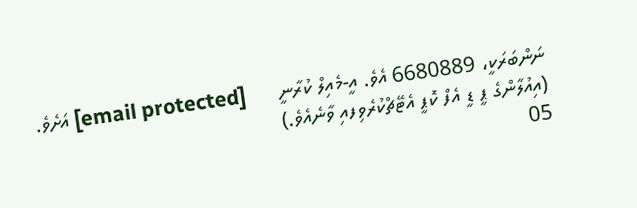ނަންބަރަކީ، 6680889 އެވެ. އީ-މެއިލް ކުރާނީ      [email protected] އަށެވެ.
(އިއުލާންގެ ޕީ ޑީ އެފް ކޮޕީ އެޓޭޗްކުރެވިފއި ވާނެއެވެ.)
05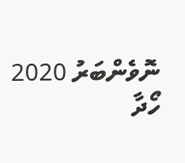ނޮވެންބަރު 2020
ހޯދާ